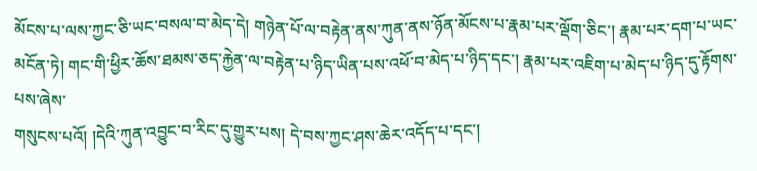མོངས་པ་ལས་ཀྱང་ཅི་ཡང་བསལ་བ་མེད་དེ། གཉེན་པོ་ལ་བརྟེན་ནས་ཀུན་ནས་ཉོན་མོངས་པ་རྣམ་པར་ལྡོག་ཅིང་། རྣམ་པར་དག་པ་ཡང་མངོན་ཏེ། གང་གི་ཕྱིར་ཆོས་ཐམས་ཅད་རྐྱེན་ལ་བརྟེན་པ་ཉིད་ཡིན་པས་འཕོ་བ་མེད་པ་ཉིད་དང་། རྣམ་པར་འཇིག་པ་མེད་པ་ཉིད་དུ་རྟོགས་པས་ཞེས་
གསུངས་པའོ། །དེའི་ཀུན་འབྱུང་བ་རིང་དུ་གྱུར་པས། དེ་བས་ཀྱང་ཤས་ཆེར་འདོད་པ་དང་།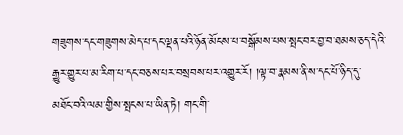གཟུགས་དང་གཟུགས་མེད་པ་དང་ལྡན་པའི་ཉོན་མོངས་པ་བསྒོམས་པས་སྤང་བར་བྱ་བ་ཐམས་ཅད་དེའི་རྒྱུར་གྱུར་པ་མ་རིག་པ་དང་བཅས་པར་བསྲབས་པར་འགྱུར་རོ། །ལྟ་བ་རྣམས་ནི་ས་དང་པོ་ཉིད་དུ་
མཐོང་བའི་ལམ་གྱིས་སྤངས་པ་ཡིན་ཏེ། གང་གི་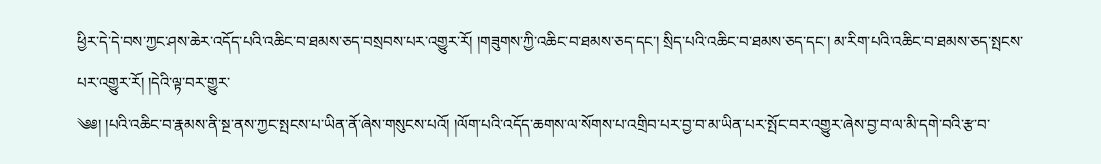ཕྱིར་དེ་དེ་བས་ཀྱང་ཤས་ཆེར་འདོད་པའི་འཆིང་བ་ཐམས་ཅད་བསྲབས་པར་འགྱུར་རོ། །གཟུགས་ཀྱི་འཆིང་བ་ཐམས་ཅད་དང་། སྲིད་པའི་འཆིང་བ་ཐམས་ཅད་དང་། མ་རིག་པའི་འཆིང་བ་ཐམས་ཅད་སྤངས་པར་འགྱུར་རོ། །དེའི་ལྟ་བར་གྱུར་
༄༅། །པའི་འཆིང་བ་རྣམས་ནི་སྔ་ནས་ཀྱང་སྤངས་པ་ཡིན་ནོ་ཞེས་གསུངས་པའོ། །ལོག་པའི་འདོད་ཆགས་ལ་སོགས་པ་འགྲིབ་པར་བྱ་བ་མ་ཡིན་པར་སྤོང་བར་འགྱུར་ཞེས་བྱ་བ་ལ་མི་དགེ་བའི་རྩ་བ་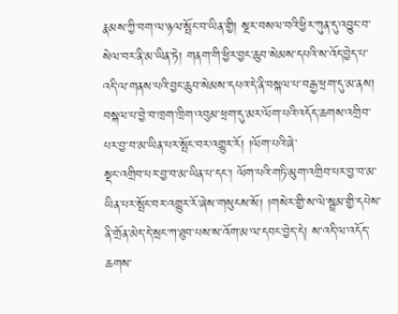རྣམས་ཀྱི་བག་ལ་ཉལ་སྤོང་བ་ཡིན་གྱི། སྔར་བསལ་བའི་ཕྱིར་ཀུན་དུ་འབྱུང་བ་
སེལ་བར་ནི་མ་ཡིན་ཏེ། གནག་གི་ཕྱིར་བྱང་ཆུབ་སེམས་དཔའི་ས་འོད་བྱེད་པ་འདི་ལ་གནས་པའི་བྱང་ཆུབ་སེམས་དཔའ་དེ་ནི་བསྐལ་པ་བརྒྱ་ཕྲག་དུ་མ་ནས། བསྐལ་པ་བྱེ་བ་ཁྲག་ཁྲིག་འབུམ་ཕྲག་དུ་མར་ལོག་པའི་འདོད་ཆགས་འགྲིབ་པར་བྱ་བ་མ་ཡིན་པར་སྤོང་བར་འགྱུར་རོ། །ལོག་པའི་ཞེ་
སྡང་འགྲིབ་པར་བྱ་བ་མ་ཡིན་པ་དང་། ལོག་པའི་གཏི་མུག་འགྲིབ་པར་བྱ་བ་མ་ཡིན་པར་སྤོང་བར་འགྱུར་རོ་ཞེས་གསུངས་སོ། །གསེར་གྱི་ས་ལེ་སྦྲམ་གྱི་དཔེས་ནི་གྲོན་མེད་དེ་སྲང་ཀ་ཐུབ་པས་ས་འོག་མ་ལ་དབང་བྱེད་དེ། ས་འདི་ལ་འདོད་ཆགས་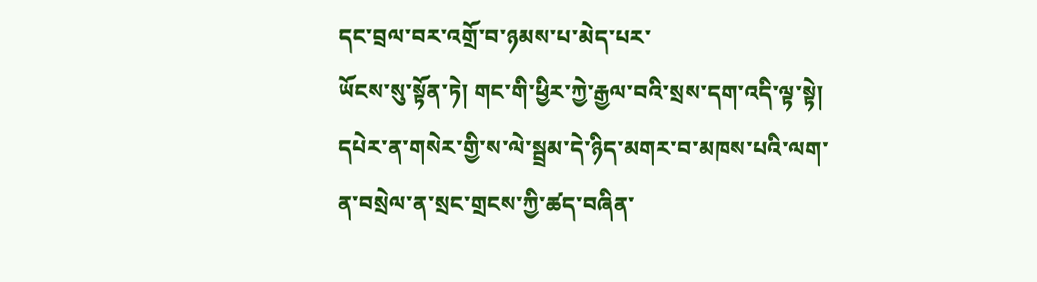དང་བྲལ་བར་འགྲོ་བ་ཉམས་པ་མེད་པར་
ཡོངས་སུ་སྟོན་ཏེ། གང་གི་ཕྱིར་ཀྱེ་རྒྱལ་བའི་སྲས་དག་འདི་ལྟ་སྟེ། དཔེར་ན་གསེར་གྱི་ས་ལེ་སྦྲམ་དེ་ཉིད་མགར་བ་མཁས་པའི་ལག་ན་བསྲེལ་ན་སྲང་གྲངས་ཀྱི་ཚད་བཞིན་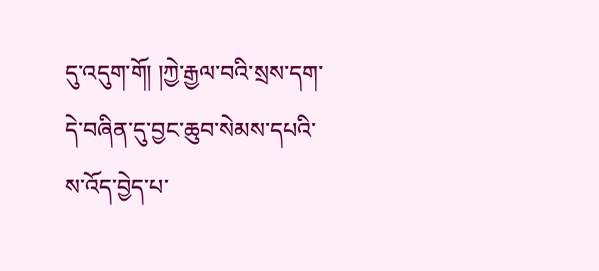དུ་འདུག་གོ། །ཀྱེ་རྒྱལ་བའི་སྲས་དག་དེ་བཞིན་དུ་བྱང་ཆུབ་སེམས་དཔའི་ས་འོད་བྱེད་པ་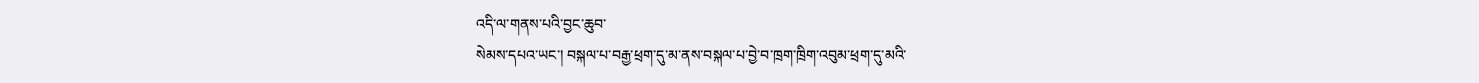འདི་ལ་གནས་པའི་བྱང་ཆུབ་
སེམས་དཔའ་ཡང་། བསྐལ་པ་བརྒྱ་ཕྲག་དུ་མ་ནས་བསྐལ་པ་བྱེ་བ་ཁྲག་ཁྲིག་འབུམ་ཕྲག་དུ་མའི་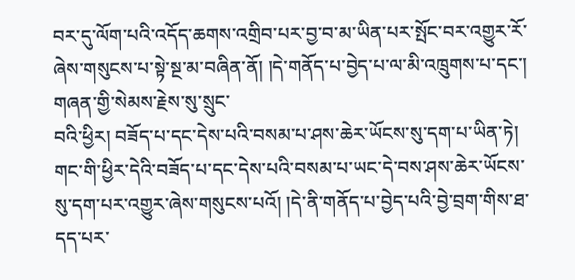བར་དུ་ལོག་པའི་འདོད་ཆགས་འགྲིབ་པར་བྱ་བ་མ་ཡིན་པར་སྤོང་བར་འགྱུར་རོ་ཞེས་གསུངས་པ་སྟེ་སྔ་མ་བཞིན་ནོ། །དེ་གནོད་པ་བྱེད་པ་ལ་མི་འཁྲུགས་པ་དང་། གཞན་གྱི་སེམས་རྗེས་སུ་སྲུང་
བའི་ཕྱིར། བཟོད་པ་དང་དེས་པའི་བསམ་པ་ཤས་ཆེར་ཡོངས་སུ་དག་པ་ཡིན་ཏེ། གང་གི་ཕྱིར་དེའི་བཟོད་པ་དང་དེས་པའི་བསམ་པ་ཡང་དེ་བས་ཤས་ཆེར་ཡོངས་སུ་དག་པར་འགྱུར་ཞེས་གསུངས་པའོ། །དེ་ནི་གནོད་པ་བྱེད་པའི་བྱེ་བྲག་གིས་ཐ་དད་པར་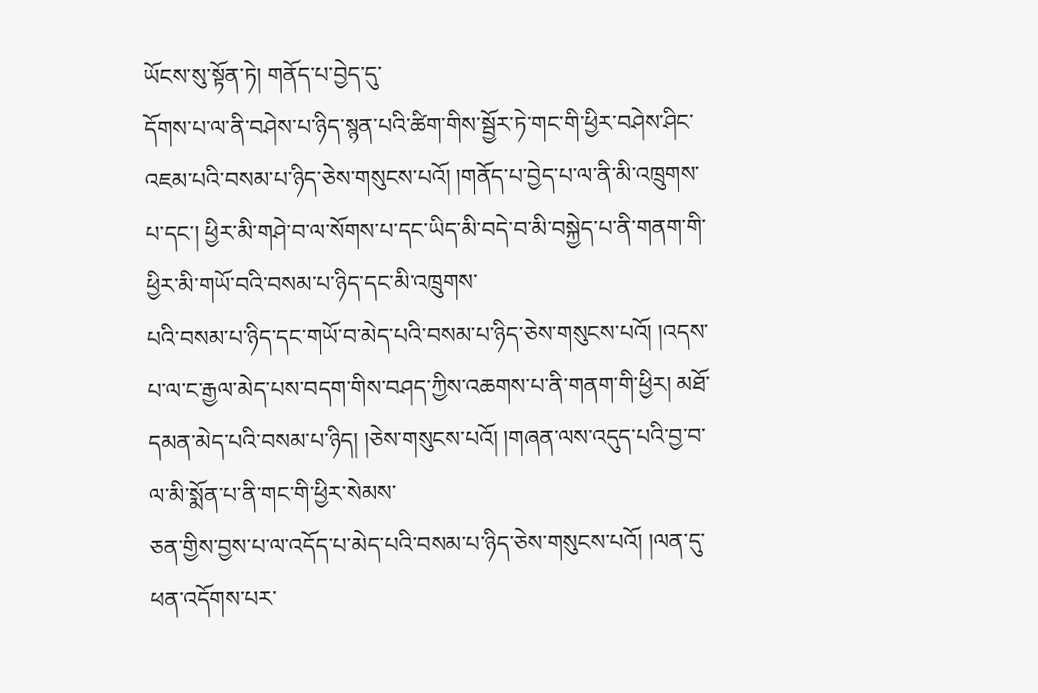ཡོངས་སུ་སྟོན་ཏེ། གནོད་པ་བྱེད་དུ་
དོགས་པ་ལ་ནི་བཤེས་པ་ཉིད་སྙན་པའི་ཚིག་གིས་སྦྱོར་ཏེ་གང་གི་ཕྱིར་བཤེས་ཤིང་འཇམ་པའི་བསམ་པ་ཉིད་ཅེས་གསུངས་པའོ། །གནོད་པ་བྱེད་པ་ལ་ནི་མི་འཁྲུགས་པ་དང་། ཕྱིར་མི་གཤེ་བ་ལ་སོགས་པ་དང་ཡིད་མི་བདེ་བ་མི་བསྐྱེད་པ་ནི་གནག་གི་ཕྱིར་མི་གཡོ་བའི་བསམ་པ་ཉིད་དང་མི་འཁྲུགས་
པའི་བསམ་པ་ཉིད་དང་གཡོ་བ་མེད་པའི་བསམ་པ་ཉིད་ཅེས་གསུངས་པའོ། །འདས་པ་ལ་ང་རྒྱལ་མེད་པས་བདག་གིས་བཤད་ཀྱིས་འཆགས་པ་ནི་གནག་གི་ཕྱིར། མཐོ་དམན་མེད་པའི་བསམ་པ་ཉིད། །ཅེས་གསུངས་པའོ། །གཞན་ལས་འདུད་པའི་བྱ་བ་ལ་མི་སྨོན་པ་ནི་གང་གི་ཕྱིར་སེམས་
ཅན་གྱིས་བྱས་པ་ལ་འདོད་པ་མེད་པའི་བསམ་པ་ཉིད་ཅེས་གསུངས་པའོ། །ལན་དུ་ཕན་འདོགས་པར་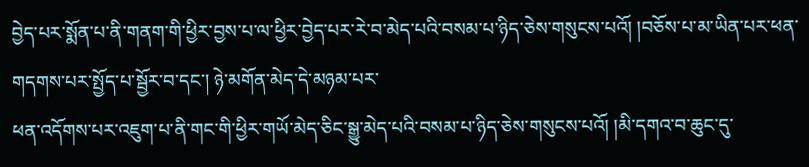བྱེད་པར་སྨོན་པ་ནི་གནག་གི་ཕྱིར་བྱས་པ་ལ་ཕྱིར་བྱེད་པར་རེ་བ་མེད་པའི་བསམ་པ་ཉིད་ཅེས་གསུངས་པའོ། །བཅོས་པ་མ་ཡིན་པར་ཕན་གདགས་པར་སྤྱོད་པ་སྦྱོར་བ་དང་། ཉེ་མགོན་མེད་དེ་མཉམ་པར་
ཕན་འདོགས་པར་འཇུག་པ་ནི་གང་གི་ཕྱིར་གཡོ་མེད་ཅིང་སྒྱུ་མེད་པའི་བསམ་པ་ཉིད་ཅེས་གསུངས་པའོ། །མི་དགའ་བ་ཆུང་དུ་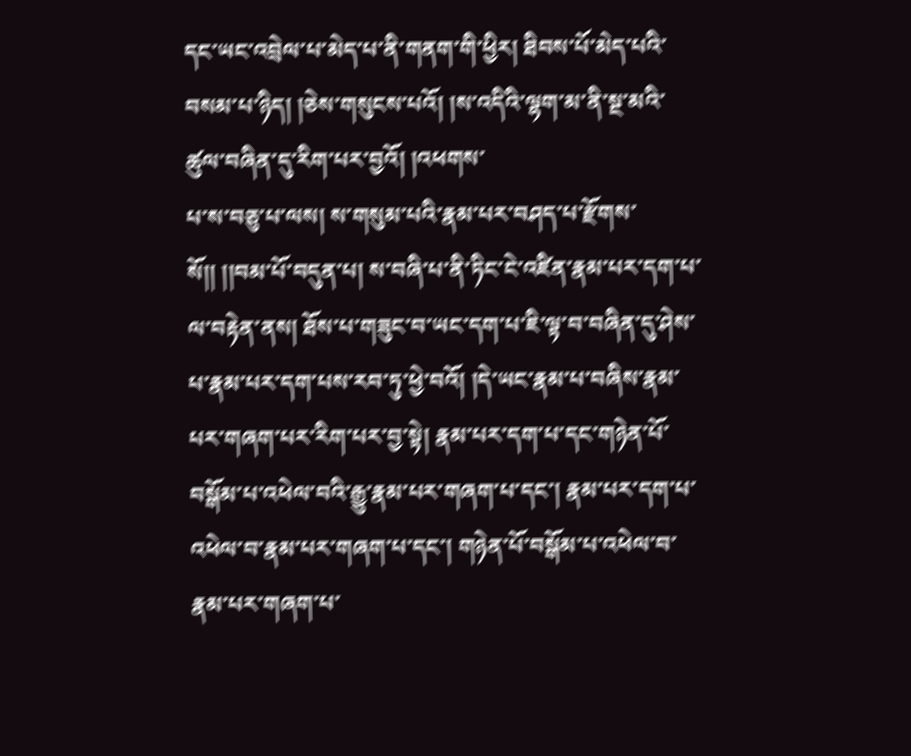དང་ཡང་འབྲེལ་པ་མེད་པ་ནི་གནག་གི་ཕྱིར། ཐིབས་པོ་མེད་པའི་བསམ་པ་ཉིད། །ཅེས་གསུངས་པའོ། །ས་འདིའི་ལྷག་མ་ནི་སྔ་མའི་ཚུལ་བཞིན་དུ་རིག་པར་བྱའོ། །འཕགས་
པ་ས་བཅུ་པ་ལས། ས་གསུམ་པའི་རྣམ་པར་བཤད་པ་རྫོགས་སོ།། །།བམ་པོ་བདུན་པ། ས་བཞི་པ་ནི་ཏིང་ངེ་འཛིན་རྣམ་པར་དག་པ་ལ་བརྟེན་ནས། ཐོས་པ་གཟུང་བ་ཡང་དག་པ་ཇི་ལྟ་བ་བཞིན་དུ་ཤེས་པ་རྣམ་པར་དག་པས་རབ་ཏུ་ཕྱེ་བའོ། །དེ་ཡང་རྣམ་པ་བཞིས་རྣམ་
པར་གཞག་པར་རིག་པར་བྱ་སྟེ། རྣམ་པར་དག་པ་དང་གཉེན་པོ་བསྒོམ་པ་འཕེལ་བའི་རྒྱུ་རྣམ་པར་གཞག་པ་དང་། རྣམ་པར་དག་པ་འཕེལ་བ་རྣམ་པར་གཞག་པ་དང་། གཉེན་པོ་བསྒོམ་པ་འཕེལ་བ་རྣམ་པར་གཞག་པ་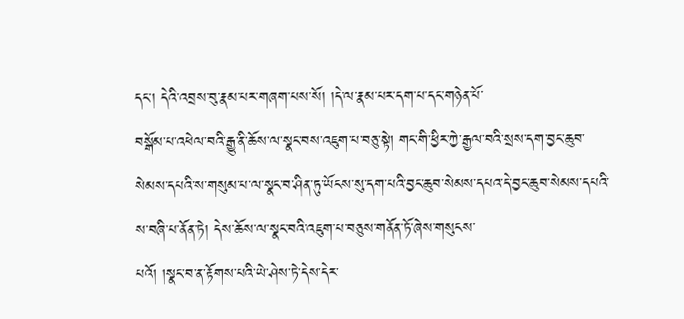དང་། དེའི་འབྲས་བུ་རྣམ་པར་གཞག་པས་སོ། །དེ་ལ་རྣམ་པར་དག་པ་དང་གཉེན་པོ་
བསྒོམ་པ་འཕེལ་བའི་རྒྱུ་ནི་ཆོས་ལ་སྣང་བས་འཇུག་པ་བཅུ་སྟེ། གང་གི་ཕྱིར་ཀྱེ་རྒྱལ་བའི་སྲས་དག་བྱང་ཆུབ་སེམས་དཔའི་ས་གསུམ་པ་ལ་སྣང་བ་ཤིན་ཏུ་ཡོངས་སུ་དག་པའི་བྱང་ཆུབ་སེམས་དཔའ་དེ་བྱང་ཆུབ་སེམས་དཔའི་ས་བཞི་པ་ནོན་ཏེ། དེས་ཆོས་ལ་སྣང་བའི་འཇུག་པ་བཅུས་གནོན་ཏོ་ཞེས་གསུངས་
པའོ། །སྣང་བ་ན་རྟོགས་པའི་ཡེ་ཤེས་ཏེ་དེས་དེར་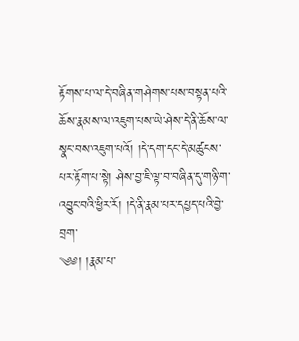རྟོགས་པ་ལ་དེ་བཞིན་གཤེགས་པས་བསྟན་པའི་ཆོས་རྣམས་ལ་འཇུག་པས་ཡེ་ཤེས་དེ་ནི་ཆོས་ལ་སྣང་བས་འཇུག་པའོ། །དེ་དག་དང་དེ་མཚུངས་པར་རྟོག་པ་སྟེ། ཤེས་བྱ་ཇི་ལྟ་བ་བཞིན་དུ་གཉི་ག་འབྱུང་བའི་ཕྱིར་རོ། །དེ་ནི་རྣམ་པར་དཔྱད་པའི་བྱེ་བྲག་
༄༅། །རྣམ་པ་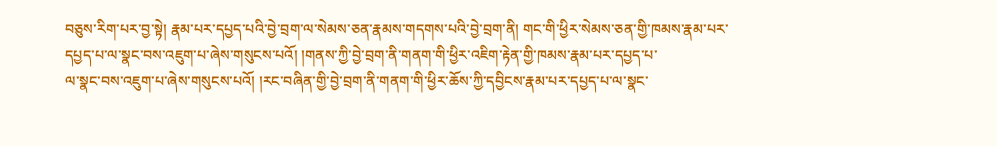བཅུས་རིག་པར་བྱ་སྟེ། རྣམ་པར་དཔྱད་པའི་བྱེ་བྲག་ལ་སེམས་ཅན་རྣམས་གདགས་པའི་བྱེ་བྲག་ནི། གང་གི་ཕྱིར་སེམས་ཅན་གྱི་ཁམས་རྣམ་པར་དཔྱད་པ་ལ་སྣང་བས་འཇུག་པ་ཞེས་གསུངས་པའོ། །གནས་ཀྱི་བྱེ་བྲག་ནི་གནག་གི་ཕྱིར་འཇིག་རྟེན་གྱི་ཁམས་རྣམ་པར་དཔྱད་པ་
ལ་སྣང་བས་འཇུག་པ་ཞེས་གསུངས་པའོ། །རང་བཞིན་གྱི་བྱེ་བྲག་ནི་གནག་གི་ཕྱིར་ཆོས་ཀྱི་དབྱིངས་རྣམ་པར་དཔྱད་པ་ལ་སྣང་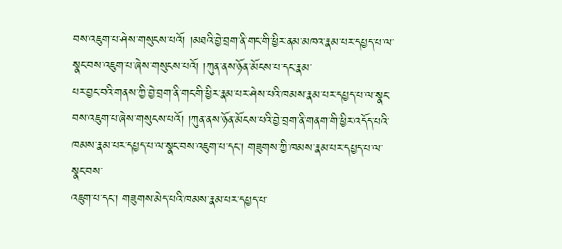བས་འཇུག་པ་ཤེས་གསུངས་པའོ། །མཐའི་བྱེ་བྲག་ནི་གང་གི་ཕྱིར་ནམ་མཁའ་རྣམ་པར་དཔྱད་པ་ལ་སྣང་བས་འཇུག་པ་ཞེས་གསུངས་པའོ། །ཀུན་ནས་ཉོན་མོངས་པ་དང་རྣམ་
པར་བྱང་བའི་གནས་ཀྱི་བྱེ་བྲག་ནི་གང་གི་ཕྱིར་རྣམ་པར་ཤེས་པའི་ཁམས་རྣམ་པར་དཔྱད་པ་ལ་སྣང་བས་འཇུག་པ་ཞེས་གསུངས་པའོ། །ཀུན་ནས་ཉོན་མོངས་པའི་བྱེ་བྲག་ནི་གནག་གི་ཕྱིར་འདོད་པའི་ཁམས་རྣམ་པར་དཔྱད་པ་ལ་སྣང་བས་འཇུག་པ་དང་། གཟུགས་ཀྱི་ཁམས་རྣམ་པར་དཔྱད་པ་ལ་སྣང་བས་
འཇུག་པ་དང་། གཟུགས་མེད་པའི་ཁམས་རྣམ་པར་དཔྱད་པ་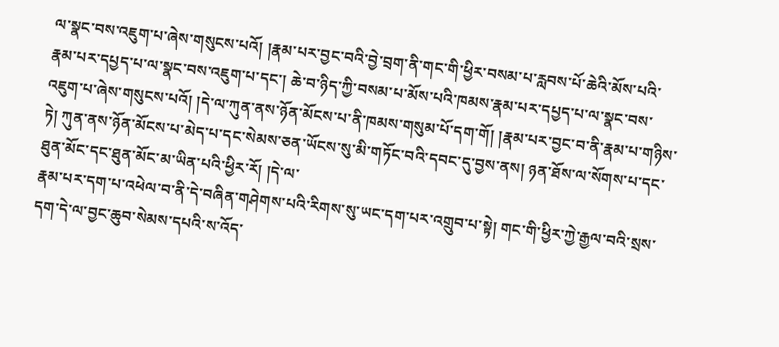ལ་སྣང་བས་འཇུག་པ་ཞེས་གསུངས་པའོ། །རྣམ་པར་བྱང་བའི་བྱེ་བྲག་ནི་གང་གི་ཕྱིར་བསམ་པ་རླབས་པོ་ཆེའི་མོས་པའི་རྣམ་པར་དཔྱད་པ་ལ་སྣང་བས་འཇུག་པ་དང་། ཆེ་བ་ཉིད་ཀྱི་བསམ་པ་མོས་པའི་ཁམས་རྣམ་པར་དཔྱད་པ་ལ་སྣང་བས་
འཇུག་པ་ཞེས་གསུངས་པའོ། །དེ་ལ་ཀུན་ནས་ཉོན་མོངས་པ་ནི་ཁམས་གསུམ་པོ་དག་གོ། །རྣམ་པར་བྱང་བ་ནི་རྣམ་པ་གཉིས་ཏེ། ཀུན་ནས་ཉོན་མོངས་པ་མེད་པ་དང་སེམས་ཅན་ཡོངས་སུ་མི་གཏོང་བའི་དབང་དུ་བྱས་ནས། ཉན་ཐོས་ལ་སོགས་པ་དང་ཐུན་མོང་དང་ཐུན་མོང་མ་ཡིན་པའི་ཕྱིར་རོ། །དེ་ལ་
རྣམ་པར་དག་པ་འཕེལ་བ་ནི་དེ་བཞིན་གཤེགས་པའི་རིགས་སུ་ཡང་དག་པར་འགྲུབ་པ་སྟེ། གང་གི་ཕྱིར་ཀྱེ་རྒྱལ་བའི་སྲས་དག་དེ་ལ་བྱང་ཆུབ་སེམས་དཔའི་ས་འོད་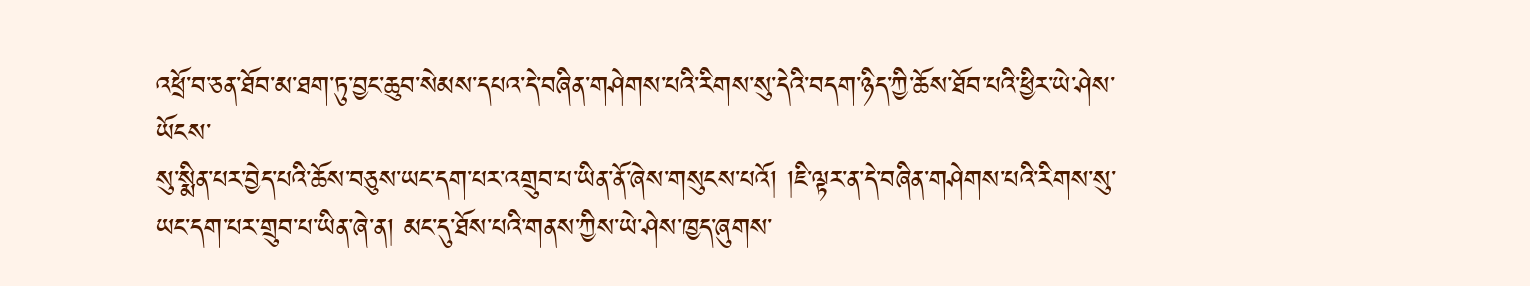འཕྲོ་བ་ཅན་ཐོབ་མ་ཐག་ཏུ་བྱང་ཆུབ་སེམས་དཔའ་དེ་བཞིན་གཤེགས་པའི་རིགས་སུ་དེའི་བདག་ཉིད་ཀྱི་ཆོས་ཐོབ་པའི་ཕྱིར་ཡེ་ཤེས་ཡོངས་
སུ་སྨིན་པར་བྱེད་པའི་ཆོས་བཅུས་ཡང་དག་པར་འགྲུབ་པ་ཡིན་ནོ་ཞེས་གསུངས་པའོ། །ཇི་ལྟར་ན་དེ་བཞིན་གཤེགས་པའི་རིགས་སུ་ཡང་དག་པར་གྲུབ་པ་ཡིན་ཞེ་ན། མང་དུ་ཐོས་པའི་གནས་ཀྱིས་ཡེ་ཤེས་ཁྱད་ཞུགས་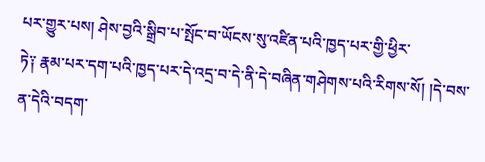པར་གྱུར་པས། ཤེས་བྱའི་སྒྲིབ་པ་སྤོང་བ་ཡོངས་སུ་འཛིན་པའི་ཁྱད་པར་གྱི་ཕྱིར་
ཏེ༑ རྣམ་པར་དག་པའི་ཁྱད་པར་དེ་འདྲ་བ་དེ་ནི་དེ་བཞིན་གཤེགས་པའི་རིགས་སོ། །དེ་བས་ན་དེའི་བདག་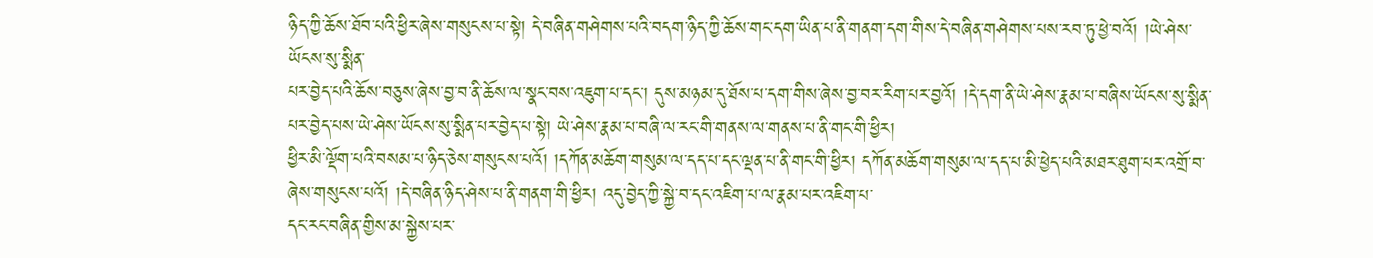ཉིད་ཀྱི་ཆོས་ཐོབ་པའི་ཕྱིར་ཞེས་གསུངས་པ་སྟེ། དེ་བཞིན་གཤེགས་པའི་བདག་ཉིད་ཀྱི་ཆོས་གང་དག་ཡིན་པ་ནི་གནག་དག་གིས་དེ་བཞིན་གཤེགས་པས་རབ་ཏུ་ཕྱེ་བའོ། །ཡེ་ཤེས་ཡོངས་སུ་སྨིན་
པར་བྱེད་པའི་ཆོས་བཅུས་ཞེས་བྱ་བ་ནི་ཆོས་ལ་སྣང་བས་འཇུག་པ་དང་། དུས་མཉམ་དུ་ཐོས་པ་དག་གིས་ཞེས་བྱ་བར་རིག་པར་བྱའོ། །དེ་དག་ནི་ཡེ་ཤེས་རྣམ་པ་བཞིས་ཡོངས་སུ་སྨིན་པར་བྱེད་པས་ཡེ་ཤེས་ཡོངས་སུ་སྨིན་པར་བྱེད་པ་སྟེ། ཡེ་ཤེས་རྣམ་པ་བཞི་ལ་རང་གི་གནས་ལ་གནས་པ་ནི་གང་གི་ཕྱིར།
ཕྱིར་མི་ལྡོག་པའི་བསམ་པ་ཉིད་ཅེས་གསུངས་པའོ། །དཀོན་མཆོག་གསུམ་ལ་དད་པ་དང་ལྡན་པ་ནི་གང་གི་ཕྱིར། དཀོན་མཆོག་གསུམ་ལ་དད་པ་མི་ཕྱེད་པའི་མཐར་ཐུག་པར་འགྲོ་བ་ཞེས་གསུངས་པའོ། །དེ་བཞིན་ཉིད་ཤེས་པ་ནི་གནག་གི་ཕྱིར། འདུ་བྱེད་ཀྱི་སྐྱེ་བ་དང་འཇིག་པ་ལ་རྣམ་པར་འཇིག་པ་
དང་རང་བཞིན་གྱིས་མ་སྐྱེས་པར་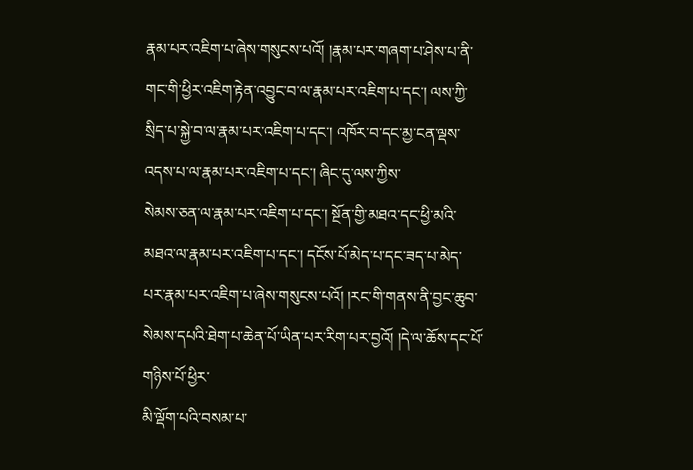རྣམ་པར་འཇིག་པ་ཞེས་གསུངས་པའོ། །རྣམ་པར་གཞག་པ་ཤེས་པ་ནི་གང་གི་ཕྱིར་འཇིག་རྟེན་འབྱུང་བ་ལ་རྣམ་པར་འཇིག་པ་དང་། ལས་ཀྱི་སྲིད་པ་སྐྱེ་བ་ལ་རྣམ་པར་འཇིག་པ་དང་། འཁོར་བ་དང་མྱ་ངན་ལྡས་འདས་པ་ལ་རྣམ་པར་འཇིག་པ་དང་། ཞིང་དུ་ལས་ཀྱིས་
སེམས་ཅན་ལ་རྣམ་པར་འཇིག་པ་དང་། སྔོན་གྱི་མཐའ་དང་ཕྱི་མའི་མཐའ་ལ་རྣམ་པར་འཇིག་པ་དང་། དངོས་པོ་མེད་པ་དང་ཟད་པ་མེད་པར་རྣམ་པར་འཇིག་པ་ཞེས་གསུངས་པའོ། །རང་གི་གནས་ནི་བྱང་ཆུབ་སེམས་དཔའི་ཐེག་པ་ཆེན་པོ་ཡིན་པར་རིག་པར་བྱའོ། །དེ་ལ་ཆོས་དང་པོ་གཉིས་པོ་ཕྱིར་
མི་ལྡོག་པའི་བསམ་པ་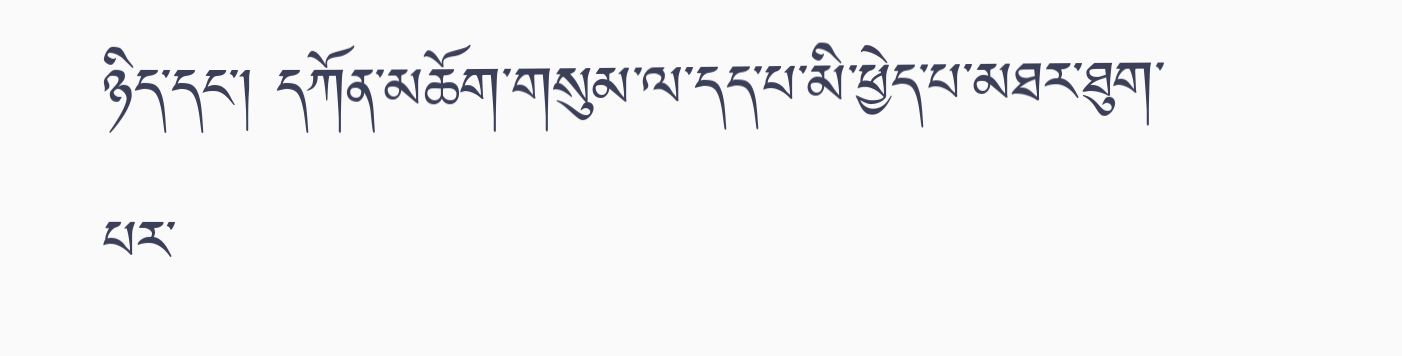ཉིད་དང་། དཀོན་མཆོག་གསུམ་ལ་དད་པ་མི་ཕྱེད་པ་མཐར་ཐུག་པར་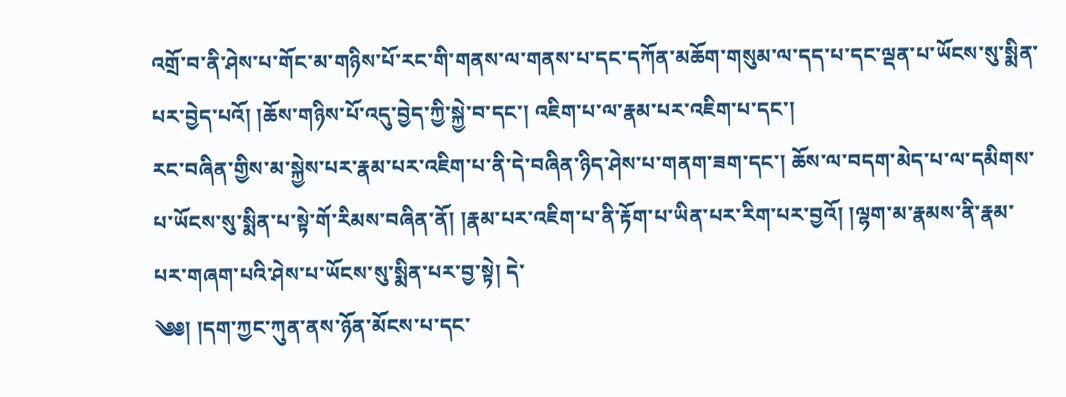འགྲོ་བ་ནི་ཤེས་པ་གོང་མ་གཉིས་པོ་རང་གི་གནས་ལ་གནས་པ་དང་དཀོན་མཆོག་གསུམ་ལ་དད་པ་དང་ལྡན་པ་ཡོངས་སུ་སྨིན་པར་བྱེད་པའོ། །ཆོས་གཉིས་པོ་འདུ་བྱེད་ཀྱི་སྐྱེ་བ་དང་། འཇིག་པ་ལ་རྣམ་པར་འཇིག་པ་དང་།
རང་བཞིན་གྱིས་མ་སྐྱེས་པར་རྣམ་པར་འཇིག་པ་ནི་དེ་བཞིན་ཉིད་ཤེས་པ་གནག་ཟག་དང་། ཆོས་ལ་བདག་མེད་པ་ལ་དམིགས་པ་ཡོངས་སུ་སྨིན་པ་སྟེ་གོ་རིམས་བཞིན་ནོ། །རྣམ་པར་འཇིག་པ་ནི་རྟོག་པ་ཡིན་པར་རིག་པར་བྱའོ། །ལྷག་མ་རྣམས་ནི་རྣམ་པར་གཞག་པའི་ཤེས་པ་ཡོངས་སུ་སྨིན་པར་བྱ་སྟེ། དེ་
༄༅། །དག་ཀྱང་ཀུན་ནས་ཉོན་མོངས་པ་དང་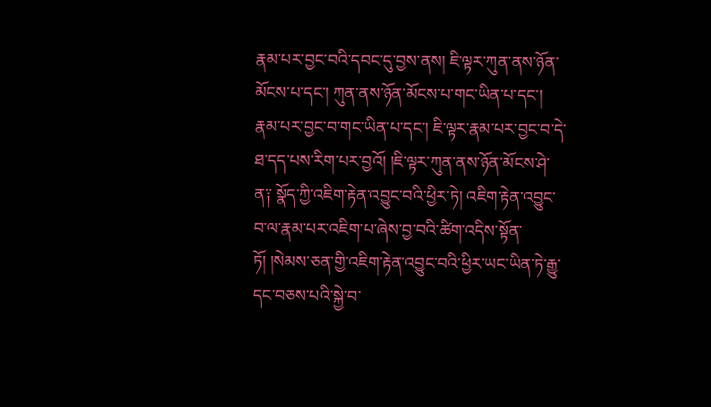རྣམ་པར་བྱང་བའི་དབང་དུ་བྱས་ནས། ཇི་ལྟར་ཀུན་ནས་ཉོན་མོངས་པ་དང་། ཀུན་ནས་ཉོན་མོངས་པ་གང་ཡིན་པ་དང་། རྣམ་པར་བྱང་བ་གང་ཡིན་པ་དང་། ཇི་ལྟར་རྣམ་པར་བྱང་བ་དེ་ཐ་དད་པས་རིག་པར་བྱའོ། །ཇི་ལྟར་ཀུན་ནས་ཉོན་མོངས་ཤེ་
ན༑ སྣོད་ཀྱི་འཇིག་རྟེན་འབྱུང་བའི་ཕྱིར་ཏེ། འཇིག་རྟེན་འབྱུང་བ་ལ་རྣམ་པར་འཇིག་པ་ཞེས་བྱ་བའི་ཚིག་འདིས་སྟོན་ཏོ། །སེམས་ཅན་གྱི་འཇིག་རྟེན་འབྱུང་བའི་ཕྱིར་ཡང་ཡིན་ཏེ་རྒྱུ་དང་བཅས་པའི་སྐྱེ་བ་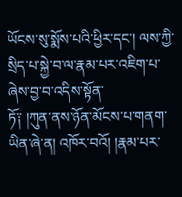ཡོངས་སུ་སྨོས་པའི་ཕྱིར་དང་། ལས་ཀྱི་སྲིད་པ་སྐྱེ་བ་ལ་རྣམ་པར་འཇིག་པ་ཞེས་བྱ་བ་འདིས་སྟོན་
ཏོ༑ །ཀུན་ནས་ཉོན་མོངས་པ་གནག་ཡིན་ཞེ་ན། འཁོར་བའོ། །རྣམ་པར་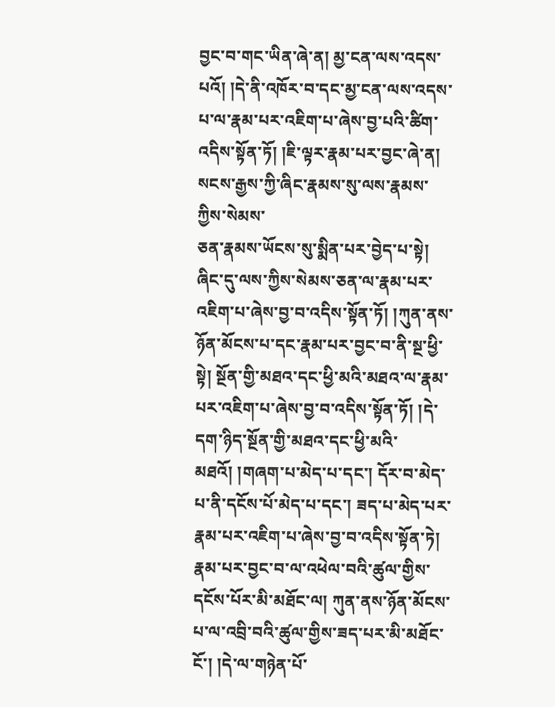བྱང་བ་གང་ཡིན་ཞེ་ན། མྱ་ངན་ལས་འདས་པའོ། །དེ་ནི་འཁོར་བ་དང་མྱ་ངན་ལས་འདས་པ་ལ་རྣམ་པར་འཇིག་པ་ཞེས་བྱ་པའི་ཚིག་འདིས་སྟོན་ཏོ། །ཇི་ལྟར་རྣམ་པར་བྱང་ཞེ་ན། སངས་རྒྱས་ཀྱི་ཞིང་རྣམས་སུ་ལས་རྣམས་ཀྱིས་སེམས་
ཅན་རྣམས་ཡོངས་སུ་སྨིན་པར་བྱེད་པ་སྟེ། ཞིང་དུ་ལས་ཀྱིས་སེམས་ཅན་ལ་རྣམ་པར་འཇིག་པ་ཞེས་བྱ་བ་འདིས་སྟོན་ཏོ། །ཀུན་ནས་ཉོན་མོངས་པ་དང་རྣམ་པར་བྱང་བ་ནི་སྔ་ཕྱི་སྟེ། སྔོན་གྱི་མཐའ་དང་ཕྱི་མའི་མཐའ་ལ་རྣམ་པར་འཇིག་པ་ཞེས་བྱ་བ་འདིས་སྟོན་ཏོ། །དེ་དག་ཉིད་སྔོན་གྱི་མཐའ་དང་ཕྱི་མའི་
མཐའོ། །གཞག་པ་མེད་པ་དང་། དོར་བ་མེད་པ་ནི་དངོས་པོ་མེད་པ་དང་། ཟད་པ་མེད་པར་རྣམ་པར་འཇིག་པ་ཞེས་བྱ་བ་འདིས་སྟོན་ཏེ། རྣམ་པར་བྱང་བ་ལ་འཕེལ་བའི་ཚུལ་གྱིས་དངོས་པོར་མི་མཐོང་ལ། ཀུན་ནས་ཉོན་མོངས་པ་ལ་འབྲི་བའི་ཚུལ་གྱིས་ཟད་པར་མི་མཐོང་ངོ་། །དེ་ལ་གཉེན་པོ་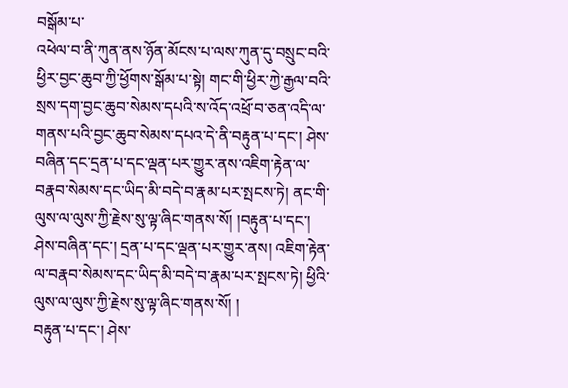བསྒོམ་པ་
འཕེལ་བ་ནི་ཀུན་ནས་ཉོན་མོངས་པ་ལས་ཀུན་དུ་བསྲུང་བའི་ཕྱིར་བྱང་ཆུབ་ཀྱི་ཕྱོགས་སྒོམ་པ་སྟེ། གང་གི་ཕྱིར་ཀྱེ་རྒྱལ་བའི་སྲས་དག་བྱང་ཆུབ་སེམས་དཔའི་ས་འོད་འཕྲོ་བ་ཅན་འདི་ལ་གནས་པའི་བྱང་ཆུབ་སེམས་དཔའ་དེ་ནི་བརྟུན་པ་དང་། ཤེས་བཞིན་དང་དྲན་པ་དང་ལྡན་པར་གྱུར་ནས་འཇིག་རྟེན་ལ་
བརྣབ་སེམས་དང་ཡིད་མི་བདེ་བ་རྣམ་པར་སྤངས་ཏེ། ནང་གི་ལུས་ལ་ལུས་ཀྱི་རྗེས་སུ་ལྟ་ཞིང་གནས་སོ། །བརྟུན་པ་དང་། ཤེས་བཞིན་དང་། དྲན་པ་དང་ལྡན་པར་གྱུར་ནས། འཇིག་རྟེན་ལ་བརྣབ་སེམས་དང་ཡིད་མི་བདེ་བ་རྣམ་པར་སྤངས་ཏེ། ཕྱིའི་ལུས་ལ་ལུས་ཀྱི་རྗེས་སུ་ལྟ་ཞིང་གནས་སོ། །
བརྟུན་པ་དང་། ཤེས་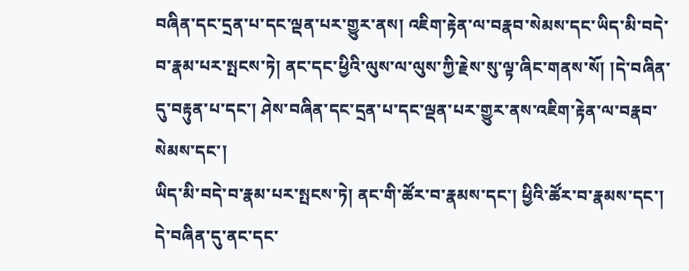བཞིན་དང་དྲན་པ་དང་ལྡན་པར་གྱུར་ནས། འཇིག་རྟེན་ལ་བརྣབ་སེམས་དང་ཡིད་མི་བདེ་བ་རྣམ་པར་སྤངས་ཏེ། ནང་དང་ཕྱིའི་ལུས་ལ་ལུས་ཀྱི་རྗེས་སུ་ལྟ་ཞིང་གནས་སོ། །དེ་བཞིན་དུ་བརྟུན་པ་དང་། ཤེས་བཞིན་དང་དྲན་པ་དང་ལྡན་པར་གྱུར་ནས་འཇིག་རྟེན་ལ་བརྣབ་སེམས་དང་།
ཡིད་མི་བདེ་བ་རྣམ་པར་སྤངས་ཏེ། ནང་གི་ཚོར་བ་རྣམས་དང་། ཕྱིའི་ཚོར་བ་རྣམས་དང་། དེ་བཞིན་དུ་ནང་དང་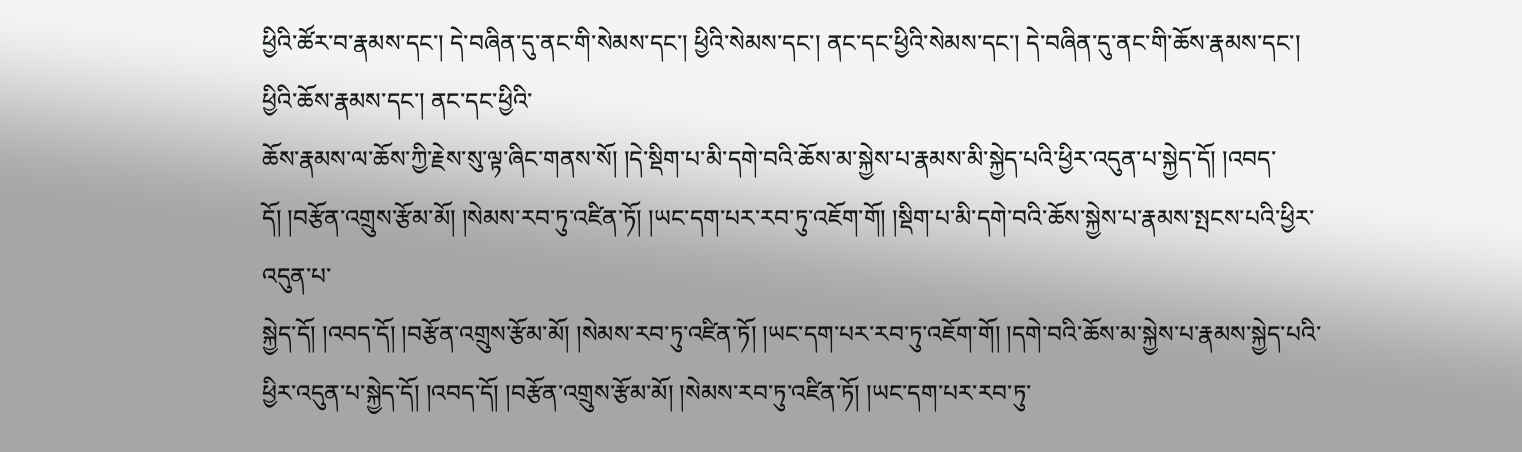ཕྱིའི་ཚོར་བ་རྣམས་དང་། དེ་བཞིན་དུ་ནང་གི་སེམས་དང་། ཕྱིའི་སེམས་དང་། ནང་དང་ཕྱིའི་སེམས་དང་། དེ་བཞིན་དུ་ནང་གི་ཆོས་རྣམས་དང་། ཕྱིའི་ཆོས་རྣམས་དང་། ནང་དང་ཕྱིའི་
ཆོས་རྣམས་ལ་ཆོས་ཀྱི་རྗེས་སུ་ལྟ་ཞིང་གནས་སོ། །དེ་སྡིག་པ་མི་དགེ་བའི་ཆོས་མ་སྐྱེས་པ་རྣམས་མི་སྐྱེད་པའི་ཕྱིར་འདུན་པ་སྐྱེད་དོ། །འབད་དོ། །བརྩོན་འགྲུས་རྩོམ་མོ། །སེམས་རབ་ཏུ་འཛིན་ཏོ། །ཡང་དག་པར་རབ་ཏུ་འཇོག་གོ། །སྡིག་པ་མི་དགེ་བའི་ཆོས་སྐྱེས་པ་རྣམས་སྤངས་པའི་ཕྱིར་འདུན་པ་
སྐྱེད་དོ། །འབད་དོ། །བརྩོན་འགྲུས་རྩོམ་མོ། །སེམས་རབ་ཏུ་འཛིན་ཏོ། །ཡང་དག་པར་རབ་ཏུ་འཇོག་གོ། །དགེ་བའི་ཆོས་མ་སྐྱེས་པ་རྣམས་སྐྱེད་པའི་ཕྱིར་འདུན་པ་སྐྱེད་དོ། །འབད་དོ། །བརྩོན་འགྲུས་རྩོམ་མོ། །སེམས་རབ་ཏུ་འཛིན་ཏོ། །ཡང་དག་པར་རབ་ཏུ་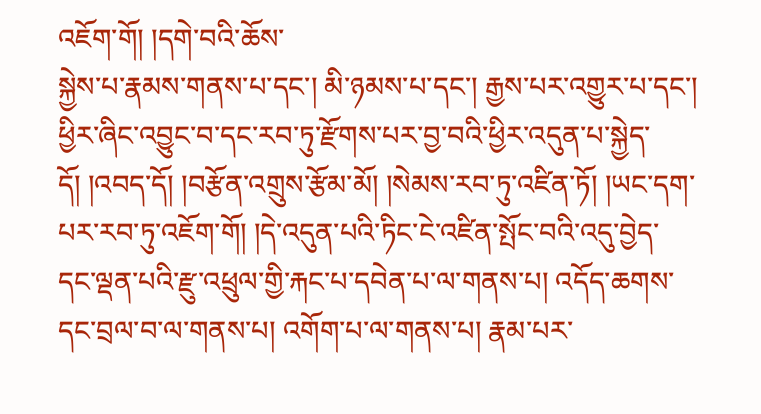འཇོག་གོ། །དགེ་བའི་ཆོས་
སྐྱེས་པ་རྣམས་གནས་པ་དང་། མི་ཉམས་པ་དང་། རྒྱས་པར་འགྱུར་པ་དང་། ཕྱིར་ཞིང་འབྱུང་བ་དང་རབ་ཏུ་རྫོགས་པར་བྱ་བའི་ཕྱིར་འདུན་པ་སྐྱེད་དོ། །འབད་དོ། །བརྩོན་འགྲུས་རྩོམ་མོ། །སེམས་རབ་ཏུ་འཛིན་ཏོ། །ཡང་དག་པར་རབ་ཏུ་འཇོག་གོ། །དེ་འདུན་པའི་ཏིང་ངེ་འཛིན་སྤོང་བའི་འདུ་བྱེད་
དང་ལྡན་པའི་རྫུ་འཕྲུལ་གྱི་རྐང་པ་དབེན་པ་ལ་གནས་པ། འདོད་ཆགས་དང་བྲལ་བ་ལ་གནས་པ། འགོག་པ་ལ་གནས་པ། རྣམ་པར་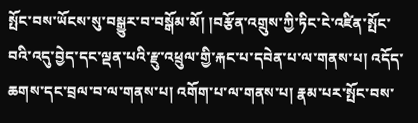སྤོང་བས་ཡོངས་སུ་བསྒྱུར་བ་བསྒོམ་མོ། །བརྩོན་འགྲུས་ཀྱི་ཏིང་ངེ་འཛིན་སྤོང་བའི་འདུ་བྱེད་དང་ལྡན་པའི་རྫུ་འཕྲུལ་གྱི་རྐང་པ་དབེན་པ་ལ་གནས་པ། འདོད་
ཆགས་དང་བྲལ་བ་ལ་གནས་པ། འགོག་པ་ལ་གནས་པ། རྣམ་པར་སྤོང་བས་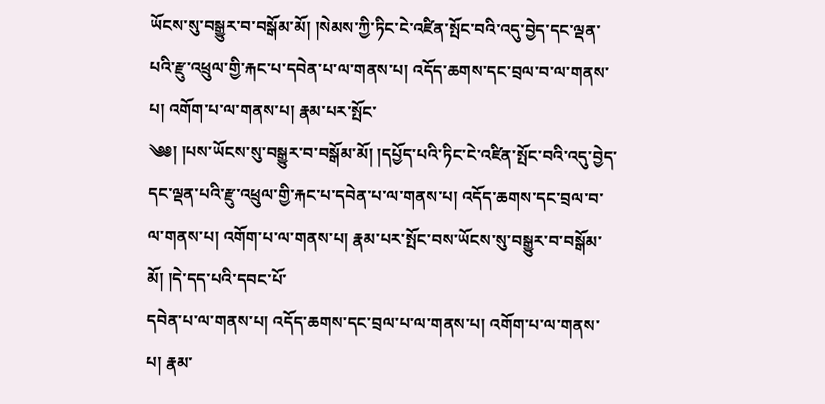ཡོངས་སུ་བསྒྱུར་བ་བསྒོམ་མོ། །སེམས་ཀྱི་ཏིང་ངེ་འཛིན་སྤོང་བའི་འདུ་བྱེད་དང་ལྡན་པའི་རྫུ་འཕྲུལ་གྱི་རྐང་པ་དབེན་པ་ལ་གནས་པ། འདོད་ཆགས་དང་བྲལ་བ་ལ་གནས་པ། འགོག་པ་ལ་གནས་པ། རྣམ་པར་སྤོང་
༄༅། །པས་ཡོངས་སུ་བསྒྱུར་བ་བསྒོམ་མོ། །དཔྱོད་པའི་ཏིང་ངེ་འཛིན་སྤོང་བའི་འདུ་བྱེད་དང་ལྡན་པའི་རྫུ་འཕྲུལ་གྱི་རྐང་པ་དབེན་པ་ལ་གནས་པ། འདོད་ཆགས་དང་བྲལ་བ་ལ་གནས་པ། འགོག་པ་ལ་གནས་པ། རྣམ་པར་སྤོང་བས་ཡོངས་སུ་བསྒྱུར་བ་བསྒོམ་མོ། །དེ་དད་པའི་དབང་པོ་
དབེན་པ་ལ་གནས་པ། འདོད་ཆགས་དང་བྲལ་པ་ལ་གནས་པ། འགོག་པ་ལ་གནས་པ། རྣམ་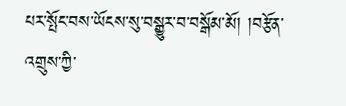པར་སྤོང་བས་ཡོངས་སུ་བསྒྱུར་བ་བསྒོམ་མོ། །བརྩོན་འགྲུས་ཀྱི་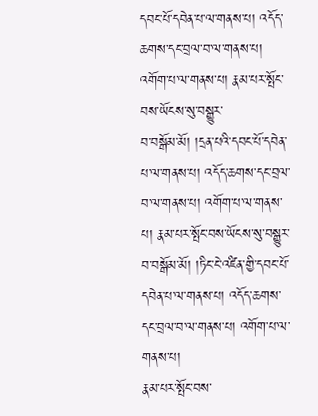དབང་པོ་དབེན་པ་ལ་གནས་པ། འདོད་ཆགས་དང་བྲལ་བ་ལ་གནས་པ། འགོག་པ་ལ་གནས་པ། རྣམ་པར་སྤོང་བས་ཡོངས་སུ་བསྒྱུར་
བ་བསྒོམ་མོ། །དྲན་པའི་དབང་པོ་དབེན་པ་ལ་གནས་པ། འདོད་ཆགས་དང་བྲལ་བ་ལ་གནས་པ། འགོག་པ་ལ་གནས་པ། རྣམ་པར་སྤོང་བས་ཡོངས་སུ་བསྒྱུར་བ་བསྒོམ་མོ། །ཏིང་ངེ་འཛིན་གྱི་དབང་པོ་དབེན་པ་ལ་གནས་པ། འདོད་ཆགས་དང་བྲལ་བ་ལ་གནས་པ། འགོག་པ་ལ་གནས་པ།
རྣམ་པར་སྤོང་བས་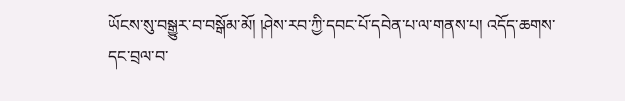ཡོངས་སུ་བསྒྱུར་བ་བསྒོམ་མོ། །ཤེས་རབ་ཀྱི་དབང་པོ་དབེན་པ་ལ་གནས་པ། འདོད་ཆགས་དང་བྲལ་བ་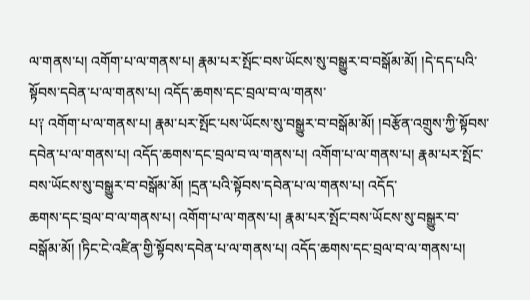ལ་གནས་པ། འགོག་པ་ལ་གནས་པ། རྣམ་པར་སྤོང་བས་ཡོངས་སུ་བསྒྱུར་བ་བསྒོམ་མོ། །དེ་དད་པའི་སྟོབས་དབེན་པ་ལ་གནས་པ། འདོད་ཆགས་དང་བྲལ་བ་ལ་གནས་
པ༑ འགོག་པ་ལ་གནས་པ། རྣམ་པར་སྤོང་པས་ཡོངས་སུ་བསྒྱུར་བ་བསྒོམ་མོ། །བརྩོན་འགྲུས་ཀྱི་སྟོབས་དབེན་པ་ལ་གནས་པ། འདོད་ཆགས་དང་བྲལ་བ་ལ་གནས་པ། འགོག་པ་ལ་གནས་པ། རྣམ་པར་སྤོང་བས་ཡོངས་སུ་བསྒྱུར་བ་བསྒོམ་མོ། །དྲན་པའི་སྟོབས་དབེན་པ་ལ་གནས་པ། འདོད་
ཆགས་དང་བྲལ་བ་ལ་གནས་པ། འགོག་པ་ལ་གནས་པ། རྣམ་པར་སྤོང་བས་ཡོངས་སུ་བསྒྱུར་བ་བསྒོམ་མོ། །ཏིང་ངེ་འཛིན་གྱི་སྟོབས་དབེན་པ་ལ་གནས་པ། འདོད་ཆགས་དང་བྲལ་བ་ལ་གནས་པ།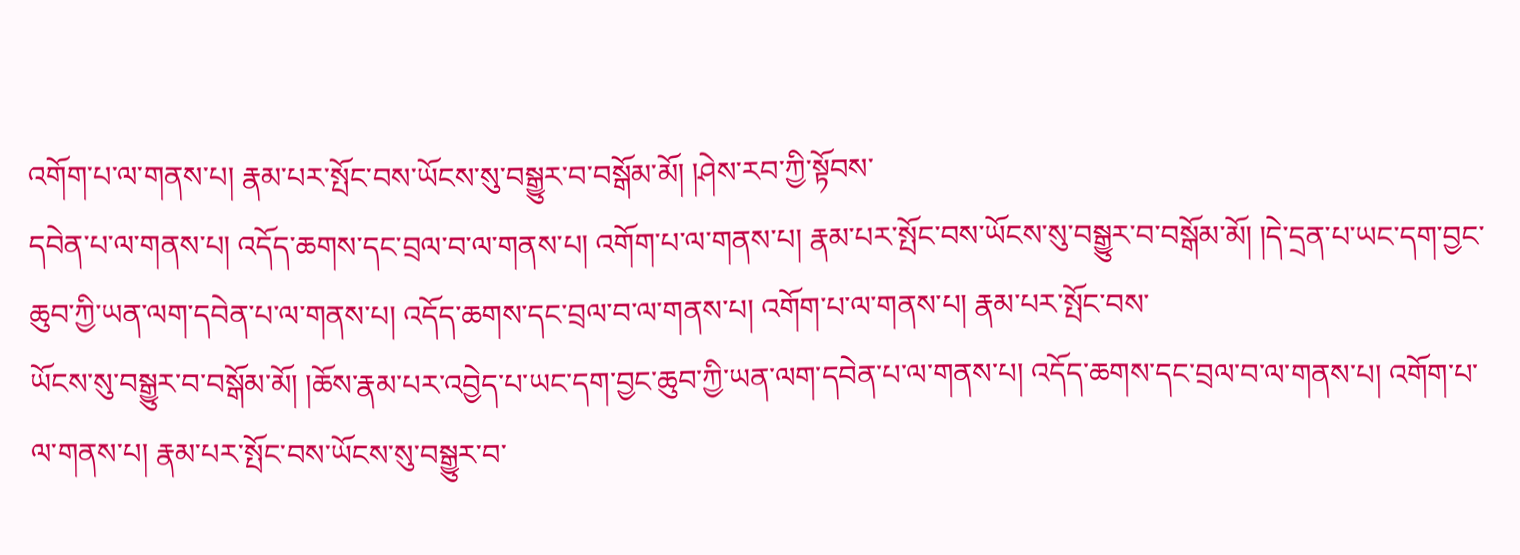འགོག་པ་ལ་གནས་པ། རྣམ་པར་སྤོང་བས་ཡོངས་སུ་བསྒྱུར་བ་བསྒོམ་མོ། །ཤེས་རབ་ཀྱི་སྟོབས་
དབེན་པ་ལ་གནས་པ། འདོད་ཆགས་དང་བྲལ་བ་ལ་གནས་པ། འགོག་པ་ལ་གནས་པ། རྣམ་པར་སྤོང་བས་ཡོངས་སུ་བསྒྱུར་བ་བསྒོམ་མོ། །དེ་དྲན་པ་ཡང་དག་བྱང་ཆུབ་ཀྱི་ཡན་ལག་དབེན་པ་ལ་གནས་པ། འདོད་ཆགས་དང་བྲལ་བ་ལ་གནས་པ། འགོག་པ་ལ་གནས་པ། རྣམ་པར་སྤོང་བས་
ཡོངས་སུ་བསྒྱུར་བ་བསྒོམ་མོ། །ཆོས་རྣམ་པར་འབྱེད་པ་ཡང་དག་བྱང་ཆུབ་ཀྱི་ཡན་ལག་དབེན་པ་ལ་གནས་པ། འདོད་ཆགས་དང་བྲལ་བ་ལ་གནས་པ། འགོག་པ་ལ་གནས་པ། རྣམ་པར་སྤོང་བས་ཡོངས་སུ་བསྒྱུར་བ་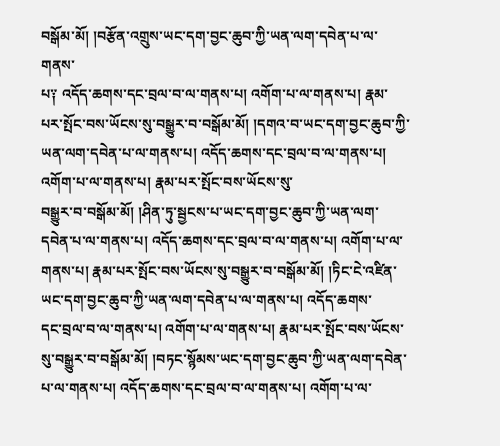བསྒོམ་མོ། །བརྩོན་འགྲུས་ཡང་དག་བྱང་ཆུབ་ཀྱི་ཡན་ལག་དབེན་པ་ལ་གནས་
པ༑ འདོད་ཆགས་དང་བྲལ་བ་ལ་གནས་པ། འགོག་པ་ལ་གནས་པ། རྣམ་པར་སྤོང་བས་ཡོངས་སུ་བསྒྱུར་བ་བསྒོམ་མོ། །དགའ་བ་ཡང་དག་བྱང་ཆུབ་ཀྱི་ཡན་ལག་དབེན་པ་ལ་གནས་པ། འདོད་ཆགས་དང་བྲལ་བ་ལ་གནས་པ། འགོག་པ་ལ་གནས་པ། རྣམ་པར་སྤོང་བས་ཡོངས་སུ་
བསྒྱུར་བ་བསྒོམ་མོ། །ཤིན་ཏུ་སྦྱངས་པ་ཡང་དག་བྱང་ཆུབ་ཀྱི་ཡན་ལག་དབེན་པ་ལ་གནས་པ། འདོད་ཆགས་དང་བྲལ་བ་ལ་གནས་པ། འགོག་པ་ལ་གནས་པ། རྣམ་པར་སྤོང་བས་ཡོངས་སུ་བསྒྱུར་བ་བསྒོམ་མོ། །ཏིང་ངེ་འཛིན་ཡང་དག་བྱང་ཆུབ་ཀྱི་ཡན་ལག་དབེན་པ་ལ་གནས་པ། འདོད་ཆགས་
དང་བྲལ་བ་ལ་གནས་པ། འགོག་པ་ལ་གནས་པ། རྣམ་པར་སྤོང་བས་ཡོངས་སུ་བསྒྱུར་བ་བསྒོམ་མོ། །བཏང་སྙོམས་ཡང་དག་བྱང་ཆུབ་ཀྱི་ཡན་ལག་དབེན་པ་ལ་གནས་པ། འདོད་ཆགས་དང་བྲལ་བ་ལ་གནས་པ། འགོག་པ་ལ་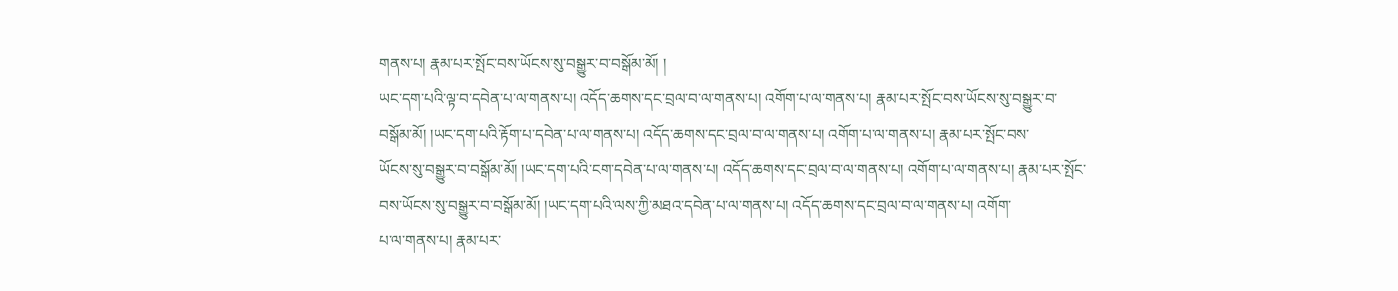གནས་པ། རྣམ་པར་སྤོང་བས་ཡོངས་སུ་བསྒྱུར་བ་བསྒོམ་མོ། །
ཡང་དག་པའི་ལྟ་བ་དབེན་པ་ལ་གནས་པ། འདོད་ཆགས་དང་བྲལ་བ་ལ་གནས་པ། འགོག་པ་ལ་གནས་པ། རྣམ་པར་སྤོང་བས་ཡོངས་སུ་བསྒྱུར་བ་བསྒོམ་མོ། །ཡང་དག་པའི་རྟོག་པ་དབེན་པ་ལ་གནས་པ། འདོད་ཆགས་དང་བྲལ་བ་ལ་གནས་པ། འགོག་པ་ལ་གནས་པ། རྣམ་པར་སྤོང་བས་
ཡོངས་སུ་བསྒྱུར་བ་བསྒོམ་མོ། །ཡང་དག་པའི་ངག་དབེན་པ་ལ་གནས་པ། འདོད་ཆགས་དང་བྲལ་བ་ལ་གནས་པ། འགོག་པ་ལ་གནས་པ། རྣམ་པར་སྤོང་བས་ཡོངས་སུ་བསྒྱུར་བ་བསྒོམ་མོ། །ཡང་དག་པའི་ལས་ཀྱི་མཐའ་དབེན་པ་ལ་གནས་པ། འདོད་ཆགས་དང་བྲལ་བ་ལ་གནས་པ། འགོག་
པ་ལ་གནས་པ། རྣམ་པར་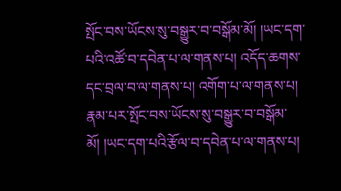སྤོང་བས་ཡོངས་སུ་བསྒྱུར་བ་བསྒོམ་མོ། །ཡང་དག་པའི་འཚོ་བ་དབེན་པ་ལ་གནས་པ། འདོད་ཆགས་དང་བྲལ་བ་ལ་གནས་པ། འགོག་པ་ལ་གནས་པ། རྣམ་པར་སྤོང་བས་ཡོངས་སུ་བསྒྱུར་བ་བསྒོམ་མོ། །ཡང་དག་པའི་རྩོལ་བ་དབེན་པ་ལ་གནས་པ།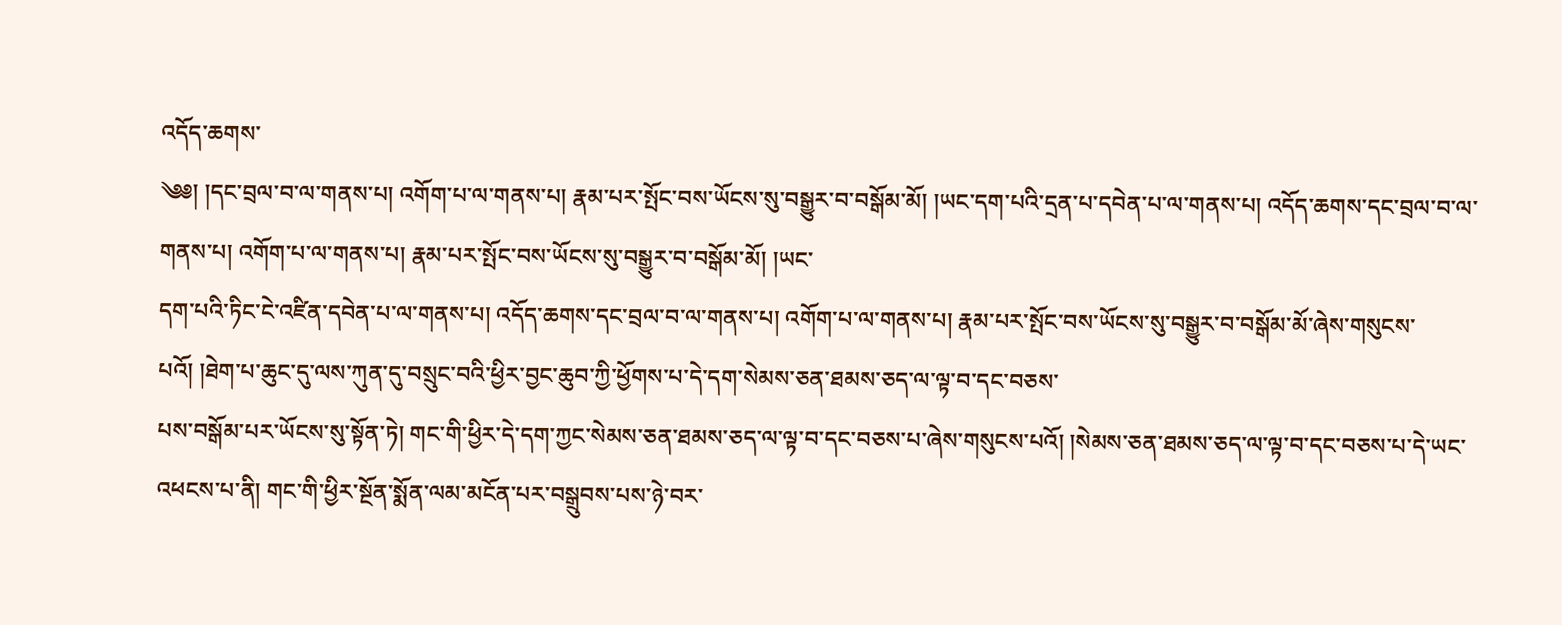འདོད་ཆགས་
༄༅། །དང་བྲལ་བ་ལ་གནས་པ། འགོག་པ་ལ་གནས་པ། རྣམ་པར་སྤོང་བས་ཡོངས་སུ་བསྒྱུར་བ་བསྒོམ་མོ། །ཡང་དག་པའི་དྲན་པ་དབེན་པ་ལ་གནས་པ། འདོད་ཆགས་དང་བྲལ་བ་ལ་གནས་པ། འགོག་པ་ལ་གནས་པ། རྣམ་པར་སྤོང་བས་ཡོངས་སུ་བསྒྱུར་བ་བསྒོམ་མོ། །ཡང་
དག་པའི་ཏིང་ངེ་འཛིན་དབེན་པ་ལ་གནས་པ། འདོད་ཆགས་དང་བྲལ་བ་ལ་གནས་པ། འགོག་པ་ལ་གནས་པ། རྣམ་པར་སྤོང་བས་ཡོངས་སུ་བསྒྱུར་བ་བསྒོམ་མོ་ཞེས་གསུངས་པའོ། །ཐེག་པ་ཆུང་དུ་ལས་ཀུན་དུ་བསྲུང་བའི་ཕྱིར་བྱང་ཆུབ་ཀྱི་ཕྱོགས་པ་དེ་དག་སེམས་ཅན་ཐམས་ཅད་ལ་ལྟ་བ་དང་བཅས་
པས་བསྒོམ་པར་ཡོངས་སུ་སྟོན་ཏེ། གང་གི་ཕྱིར་དེ་དག་ཀྱང་སེམས་ཅན་ཐམས་ཅད་ལ་ལྟ་བ་དང་བཅས་པ་ཞེས་གསུངས་པའོ། །སེམས་ཅན་ཐམས་ཅད་ལ་ལྟ་བ་དང་བཅས་པ་དེ་ཡང་འཕངས་པ་ནི། གང་གི་ཕྱིར་སྔོན་སྨོན་ལམ་མངོན་པར་བསྒྲུབས་པས་ཉེ་བར་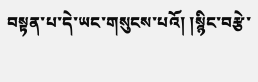བསྟན་པ་དེ་ཡང་གསུངས་པའོ། །སྙིང་བརྩེ་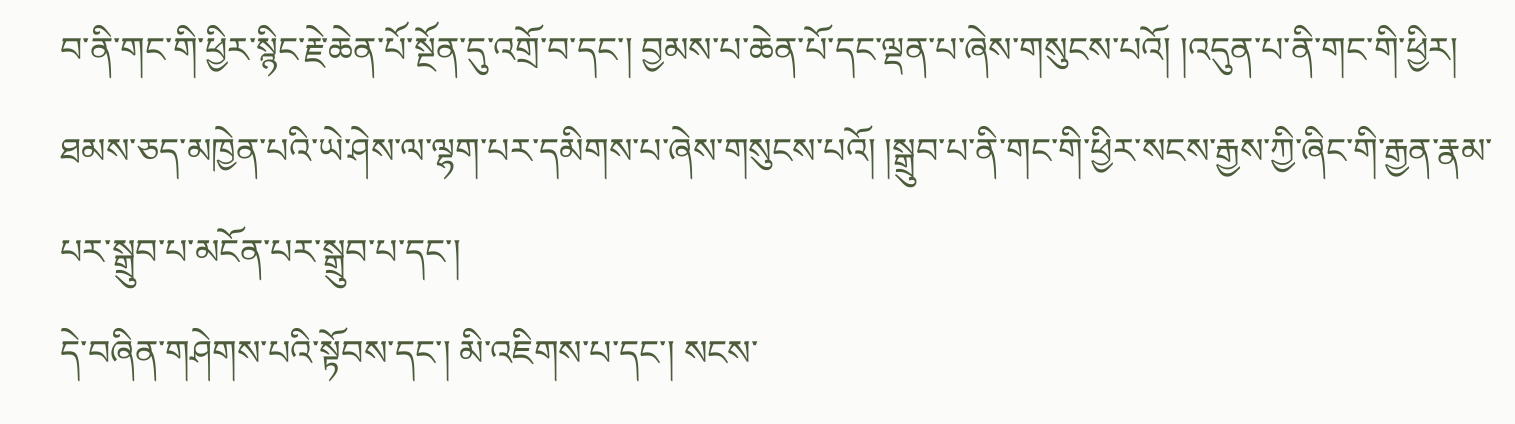བ་ནི་གང་གི་ཕྱིར་སྙིང་རྗེ་ཆེན་པོ་སྔོན་དུ་འགྲོ་བ་དང་། བྱམས་པ་ཆེན་པོ་དང་ལྡན་པ་ཞེས་གསུངས་པའོ། །འདུན་པ་ནི་གང་གི་ཕྱིར། ཐམས་ཅད་མཁྱེན་པའི་ཡེ་ཤེས་ལ་ལྷག་པར་དམིགས་པ་ཞེས་གསུངས་པའོ། །སྒྲུབ་པ་ནི་གང་གི་ཕྱིར་སངས་རྒྱས་ཀྱི་ཞིང་གི་རྒྱན་རྣམ་པར་སྒྲུབ་པ་མངོན་པར་སྒྲུབ་པ་དང་།
དེ་བཞིན་གཤེགས་པའི་སྟོབས་དང་། མི་འཇིགས་པ་དང་། སངས་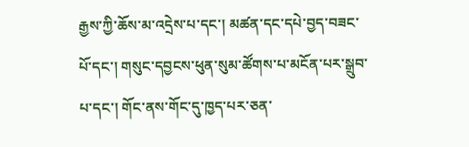རྒྱས་ཀྱི་ཆོས་མ་འདྲེས་པ་དང་། མཚན་དང་དཔེ་བྱད་བཟང་པོ་དང་། གསུང་དབྱངས་ཕུན་སུམ་ཚོགས་པ་མངོན་པར་སྒྲུབ་པ་དང་། གོང་ནས་གོང་དུ་ཁྱད་པར་ཅན་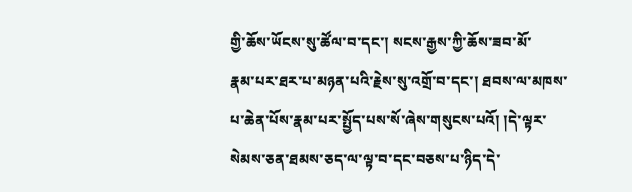གྱི་ཆོས་ཡོངས་སུ་ཚོལ་བ་དང་། སངས་རྒྱས་ཀྱི་ཆོས་ཟབ་མོ་
རྣམ་པར་ཐར་པ་མཉན་པའི་རྗེས་སུ་འགྲོ་བ་དང་། ཐབས་ལ་མཁས་པ་ཆེན་པོས་རྣམ་པར་སྤྱོད་པས་སོ་ཞེས་གསུངས་པའོ། །དེ་ལྟར་སེམས་ཅན་ཐམས་ཅད་ལ་ལྟ་བ་དང་བཅས་པ་ཉིད་དེ་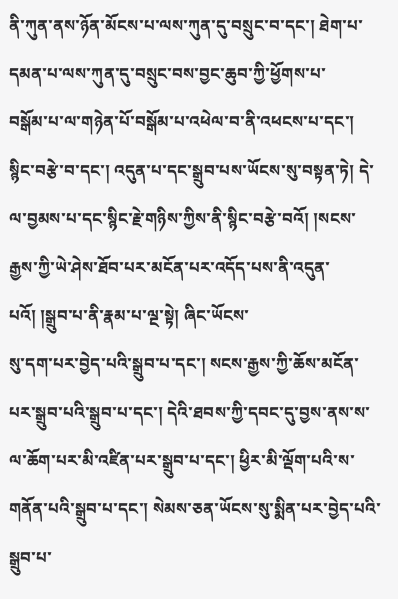ནི་ཀུན་ནས་ཉོན་མོངས་པ་ལས་ཀུན་དུ་བསྲུང་བ་དང་། ཐེག་པ་དམན་པ་ལས་ཀུན་དུ་བསྲུང་བས་བྱང་ཆུབ་ཀྱི་ཕྱོགས་པ་
བསྒོམ་པ་ལ་གཉེན་པོ་བསྒོམ་པ་འཕེལ་བ་ནི་འཕངས་པ་དང་། སྙིང་བརྩེ་བ་དང་། འདུན་པ་དང་སྒྲུབ་པས་ཡོངས་སུ་བསྟན་ཏེ། དེ་ལ་བྱམས་པ་དང་སྙིང་རྗེ་གཉིས་ཀྱིས་ནི་སྙིང་བརྩེ་བའོ། །སངས་རྒྱས་ཀྱི་ཡེ་ཤེས་ཐོབ་པར་མངོན་པར་འདོད་པས་ནི་འདུན་པའོ། །སྒྲུབ་པ་ནི་རྣམ་པ་ལྔ་སྟེ། ཞིང་ཡོངས་
སུ་དག་པར་བྱེད་པའི་སྒྲུབ་པ་དང་། སངས་རྒྱས་ཀྱི་ཆོས་མངོན་པར་སྒྲུབ་པའི་སྒྲུབ་པ་དང་། དེའི་ཐབས་ཀྱི་དབང་དུ་བྱས་ནས་ས་ལ་ཆོག་པར་མི་འཛིན་པར་སྒྲུབ་པ་དང་། ཕྱིར་མི་ལྡོག་པའི་ས་གནོན་པའི་སྒྲུབ་པ་དང་། སེམས་ཅན་ཡོངས་སུ་སྨིན་པར་བྱེད་པའི་སྒྲུབ་པ་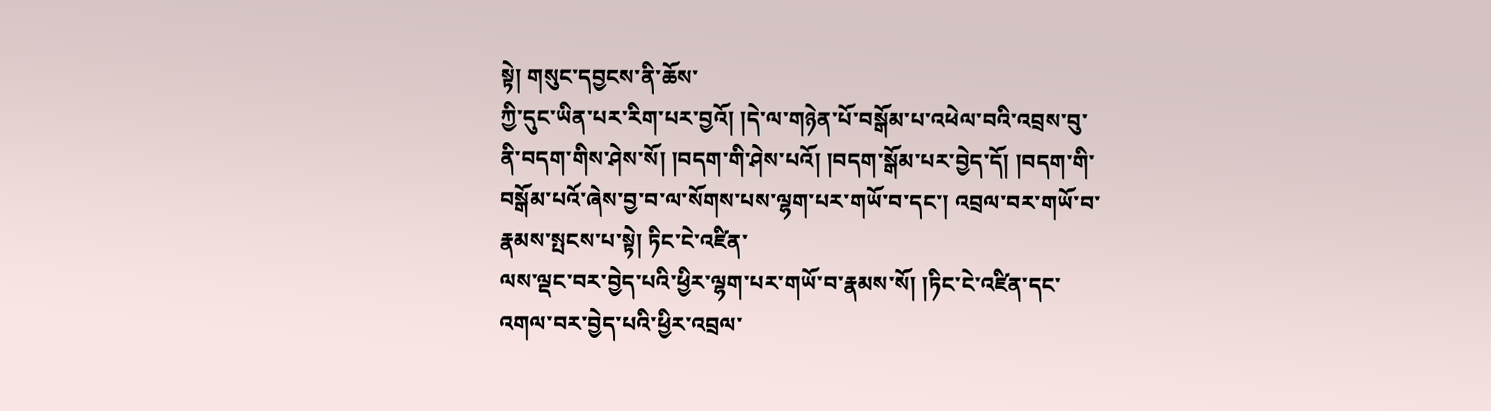སྟེ། གསུང་དབྱངས་ནི་ཆོས་
ཀྱི་དུང་ཡིན་པར་རིག་པར་བྱའོ། །དེ་ལ་གཉེན་པོ་བསྒོམ་པ་འཕེལ་བའི་འབྲས་བུ་ནི་བདག་གིས་ཤེས་སོ། །བདག་གི་ཤེས་པའོ། །བདག་སྒོམ་པར་བྱེད་དོ། །བདག་གི་བསྒོམ་པའོ་ཞེས་བྱ་བ་ལ་སོགས་པས་ལྷག་པར་གཡོ་བ་དང་། འབྲལ་བར་གཡོ་བ་རྣམས་སྤངས་པ་སྟེ། ཏིང་ངེ་འཛིན་
ལས་ལྡང་བར་བྱེད་པའི་ཕྱིར་ལྷག་པར་གཡོ་བ་རྣམས་སོ། །ཏིང་ངེ་འཛིན་དང་འགལ་བར་བྱེད་པའི་ཕྱིར་འབྲལ་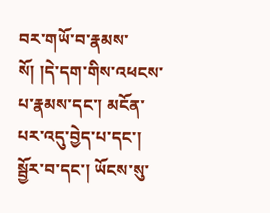བར་གཡོ་བ་རྣམས་སོ། །དེ་དག་གིས་འཕངས་པ་རྣམས་དང་། མངོན་པར་འདུ་བྱེད་པ་དང་། སྦྱོར་བ་དང་། ཡོངས་སུ་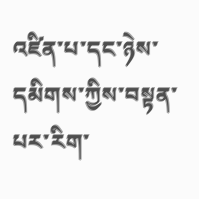འཛིན་པ་དང་ཉེས་དམིགས་ཀྱིས་བསྟན་པར་རིག་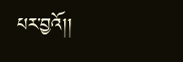པར་བྱའོ།།